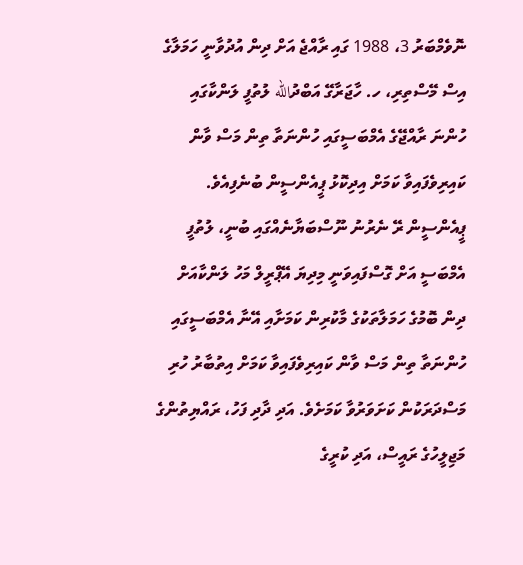ނޮވެމްބަރު 3، 1988 ގައި ރާއްޖެ އަށް ދިން އުދުވާނީ ހަމަލާގެ އިސް މޭސްތިރި، ހ. ހާޖަރާގޭ އަބްދުالله ލުތުފީ ލަންކާގައި ހުންނަ ރާއްޖޭގެ އެމްބަސީގައި ހުންނަތާ ތިން މަސް ވާން ކައިރިވެފައިވާ ކަމަށް އިދިކޮޅު ޕީއެންސީން ބުނެފިއެވެ.
ޕީއެންސީން ރޭ ނެރުނު ނޫސްބަޔާނެއްގައި ބުނީ، ލުތުފީ އެމްބަސީ އަށް ގޮސްފައިވަނީ މިދިޔަ އޭޕްރީލް މަހު ލަންކާއަށް ދިން ބޮމުގެ ހަމަލާތަކުގެ މާކުރިން ކަމަށާއި އޭނާ އެމްބަސީގައި ހުންނަތާ ތިން މަސް ވާން ކައިރިވެފައިވާ ކަމަށް އިތުބާރު ހުރި މަސްދަރަކުން ކަށަވަރުވާ ކަމަށެވެ. އަދި ދާދި ފަހު، ރައްޔިތުންގެ މަޖިލީހުގެ ރައީސް، އަދި ކުރީގެ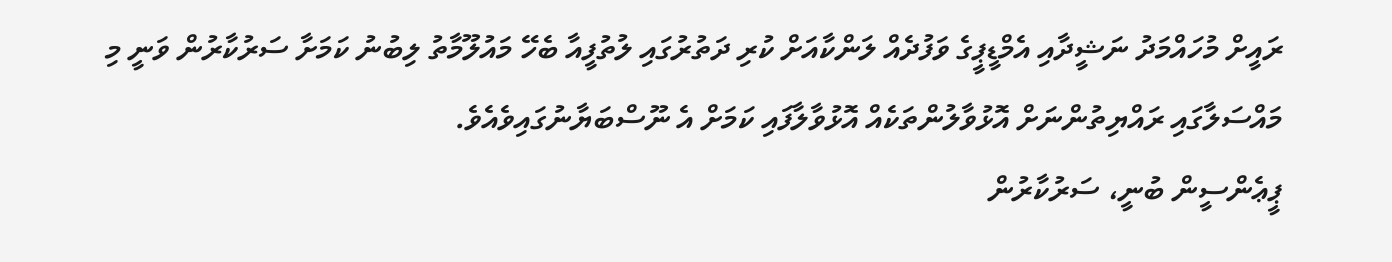ރައީށް މުހައްމަދު ނަޝީދާއި އެމްޑީޕީގެ ވަފުދެއް ލަންކާއަށް ކުރި ދަތުރުގައި ލުތުފީއާ ބެހޭ މައުލޫމާތު ލިބުނު ކަމަށާ ސަރުކާރުން ވަނީ މި މައްސަލާގައި ރައްޔިތުންނަށް އޮޅުވާލުންތަކެއް އޮޅުވާލާފައި ކަމަށް އެ ނޫސްބަޔާނުގައިވެއެވެ.
ޕީޢެންސީން ބުނީ، ސަރުކާރުން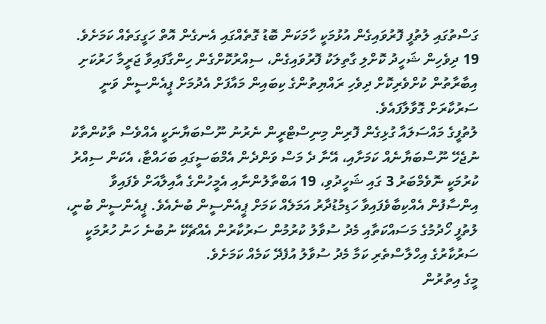ގަސްތުގައި ލުތުފީ ފޮރުވައިގެން އުޅުމަކީ ހާމަކަން ބޮޑު ގޮތެއްގައި އެނގެން އޮތް ހަގީގަތެއް ކަމަށެވެ. 19 ދިވެހިން ޝަހީދު ކޮށްލި ގާތިލަކު ފޮރުވައިގެން، ސިއްރުކޮށްގެން ހިންގާފައިވާ ޖަރީމާ ހަރުކަށި އިބާރާތުން ކުށްވެރިކޮށް ދިވެހި ރައްޔިތުންގެ ކިބައިން މައާފަށް އެދުމަށް ޕީއެންސީން ވަނީ ސަރުކާރަށް ގޮވާލާފައެވެ.
ލުތުފީގެ މައްސަލައާ ގުޅިގެން ފޮރިން މިނިސްޓްރީން ނެރުނު ނޫސްބަޔާނަކީ އެއްވެސް ތާކުންތާކު ނުޖެހޭ ނޫސްބަޔާނެއް ކަމަށާއި، އޭނާ ދެ މަސް ވަންދެން އެމްބަސީގައި ބަހައްޓާ، އެކަން ސިއްރު ކުރުމަކީ ނޮވެމްބަރު 3 ގައި ޝަހީދުވި، 19 އަބްތާލުންނާއި އެމީހުންގެ އާއިލާއަށް ވެފައިވާ އިންސާފުން އެއްކިބާވެފައިވާ ހަޑިމުޑުދާރު އަމަލެއް ކަމަށް ޕީއެންސީން ބުނެއެވެ. ޕީއެންސީން ބުނީ، ލުތުފީ ހޯދުމުގެ މަސައްކަތާއި މެދު ސުވާލު ކުރުމުން ސަރުކާރުން އެއްޗެކޭ ނުބުނެ ހަނު ހުރުމަކީ ސަރުކާރުގެ އިހްލާސްތެރި ކަމާ މެދު ސުވާލު އުފެދޭ ކަމެއް ކަމަށެވެ.
މީގެ އިތުރުން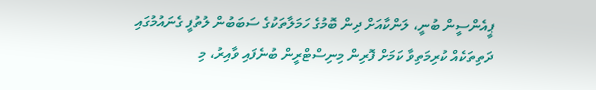ޕީއެންސީން ބުނީ، ލަންކާއަށް ދިން ބޮމުގެ ހަމަލާތަކުގެ ސަބަބުން ލުތުފީ ގެނައުމުގައި ދަތިތަކެއް ކުރިމަތިވާ ކަމަށް ފޮރިން މިނިސްޓްރީން ބުނެފައި ވާއިރު، މި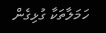ހަމަލާތަކާ ގުޅިގެން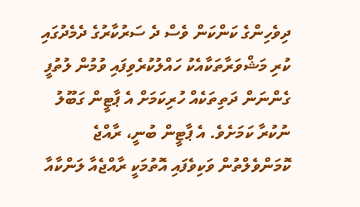ދިވެހިންގެ ކަންކަން ވެސް ދެ ސަރުކާރުގެ ދެމެދުގައި ކުރި މަޝްވަރާތަކާއެކު ހައްލުކުރެވިފައި ވުމުން ލުތުފީ ގެންނަން ދަތިތަކެއް ހުރިކަމަށް އެ ޕާޓީން ގަބޫލު ނުކުރާ ކަމަށެވެ. އެ ޕާޓީން ބުނީ، ރާއްޖެ ކޮމަންވެލްތުން ވަކިވެފައި އޮތުމަކީ ރާއްޖެއާ ލަންކާއާ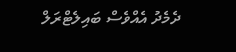ދެމެދު އެއްވެސް ބައިލެޓްރަލް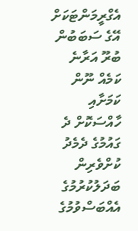އެގްރީމަންޓަކަށް އޭގެ ސަބަބުން ބުރޫ އަރާނެ ކަމެއް ނޫން ކަމަށާއި ހާއްސަކޮށް ދެ ގައުމުގެ ދެމެދު ކުށްވެރިން ބަދަލުކުރުމުގެ އެއްބަސްވުމުގެ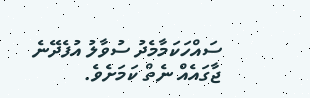ސައްހަކަމާމެދު ސުވާލު އުފެދޭނެ ޖާގައެއް ނެތް ކަމަށެވެ.